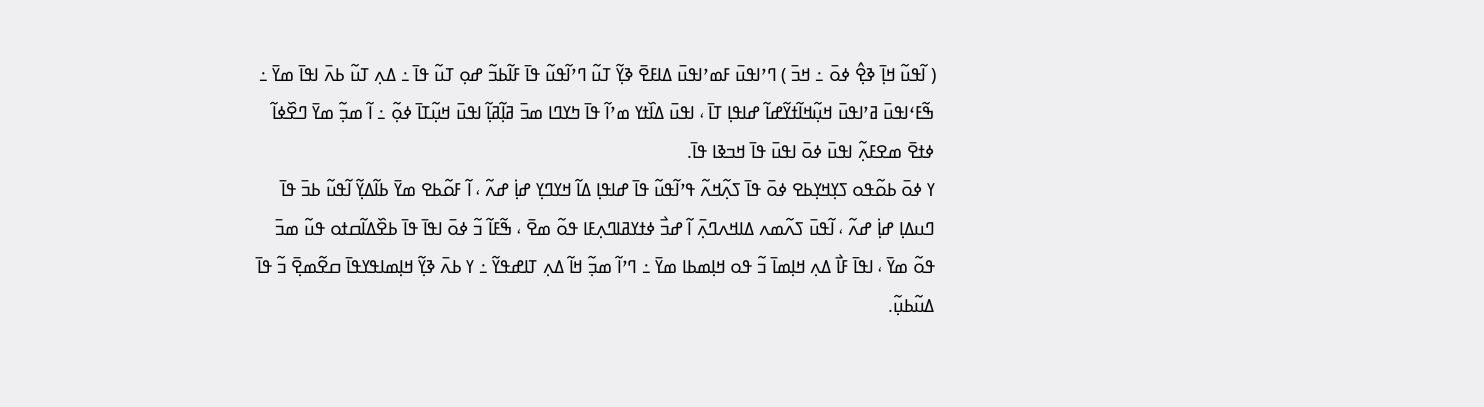( ߊ߬ߟߎ߬ ߞߊ߲߫ ߢߐ߲߮ ߦߋ߫ ߸ ߞߏ߫ ) ߣߴߊߟߎ߫ ߓߘߴߊߟߎ߫ ߡߊߓߐ߫ ߢߌ߲߬ ߠߎ߬ ߣߴߊ߬ߟߎ߬ ߟߊ߫ ߓߊ߬ߕߏ߬ ߝߋ߲ ߠߎ߬ ߟߊ߫ ߸ ߡߍ߲ ߠߎ߬ ߕߍ߫ ߊߟߊ߫ ߘߌ߫ ߸ ߒ߬ߓߵߊߟߎ߫ ߥߴߊߟߎ߫ ߞߎ߲߬ߞߊ߬ߙߌ߬ߝߊ߬ ߝߊߟߊ߲ ߠߊ߫ ، ߊߟߎ߫ ߡߊ߰ߙߌ ߘߴߊ߬ ߟߊ߫ ߤߌߣߊ ߘߏ߫ ߥߊ߲߬ߥߊ߲߬ ߊߟߎ߫ ߞߎ߲߬ߠߊ߫ ߦߋ߲߬ ߸ ߊ߬ ߘߏ߲߬ ߘߌ߫ ߣߐ߰ߦߊ߬ ߦߙߐ߫ ߘߐߓߍ߲߬ ߊߟߎ߫ ߦߋ߫ ߊߟߎ߫ ߟߊ߫ ߞߏߢߊ ߟߊ߫.
ߌ ߦߋ߫ ߕߋ߬ߟߋ ߖߌ߲ߞߌ߲ߕߐ ߦߋ߫ ߟߊ߫ ߖߍ߲߬ߞߍ߬ ߟߴߊ߬ߟߎ߬ ߟߊ߫ ߝߊߟߊ߲ ߡߊ߬ ߞߌߣߌ߲ ߝߊ߲߭ ߝߍ߬ ، ߊ߬ ߓߋ߬ߕߐ ߘߌ߫ ߕߊ߬ߡߌ߲߬ ߊ߬ߟߎ߬ ߕߏ߫ ߟߊ߫ ߣߎߡߊ߲ ߝߊ߲߭ ߝߍ߬ ، ߊ߬ߟߎ߫ ߖߍ߬ߘߍ ߡߊߞߍߣߍ߲߫ ߊ߬ ߝߏ߯ ߦߙߌߥߊߣߍ߲ߓߊ ߟߋ߬ ߘߐ߫ ، ߒ߬ߓߊ߬ ߏ߬ ߦߋ߫ ߊߟߊ߫ ߟߊ߫ ߕߐ߰ߡߊ߬ߛߙߋ ߟߎ߬ ߘߏ߫ ߟߋ߬ ߘߌ߫ ، ߊߟߊ߫ ߓߊ߯ ߡߍ߲ ߞߊ߲ߘߊ߫ ߏ߬ ߟߋ ߞߊ߲ߘߕߊ ߘߌ߫ ߸ ߣߴߊ߬ ߘߏ߲߬ ߞߊ߬ ߡߍ߲ ߠߊߝߟߌ߬ ߸ ߌ ߕߍ߫ ߢߌ߲߬ ߞߊ߲ߘߊߟߌߟߊ߫ ߛߐ߬ߘߐ߲߫ ߏ߬ ߟߊ߫ ߡߎ߬ߕߎ߲߬.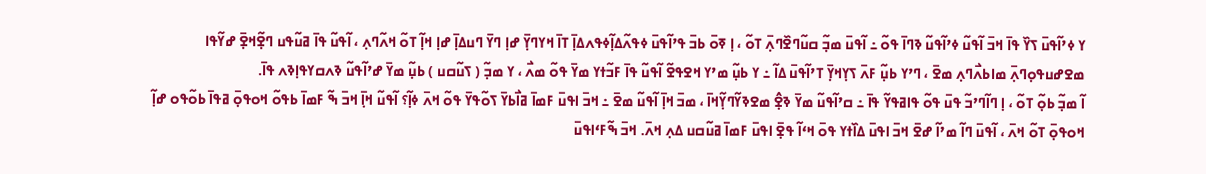ߌ ߦߴߊ߬ߟߎ߫ ߖߌ߰ ߟߊ߫ ߞߏ߫ ߊ߬ߟߎ߬ ߦߴߊ߬ߟߎ߬ ߢߣߊ߫ ߟߋ߬ ߸ ߊ߬ߟߎ߫ ߘߏ߲߬ ߛߎ߬ߣߐ߰ߣߍ߲߫ ߠߋ߬ ، ߊ߲ ߧߋ߫ ߕߏ߫ ߟߴߊ߬ߟߎ߫ ߦߟߍ߬ߡߊ߲߬ߦߟߍߡߊ߲߫ ߠߊ߫ ߞߌߣߌ߲߫ ߝߊ߲ ߣߌ߫ ߣߎߡߊ߲߫ ߝߊ߲ ߞߊ߲߬ ߠߋ߬ ߞߍ߬ߣߍ߲ ، ߊ߬ߟߎ߬ ߟߊ߫ ߥߎ߬ߟߎ ߣߐ߲߬ߞߐ߲߫ ߝߌ߬ߟߊ ߘߐߝߎߟߋ߲ߣߍ߲߫ ߘߊߕߍ߯ߣߍ߲ ߘߐ߫ ، ߣߴߌ ߕߎ߲߬ ߓߍ߫ ߖߌ߲ߞߌ߲߫ ߠߴߊ߬ߟߎ߫ ߡߊ߬ ߸ ߌ ߕߎ߲߬ ߘߴߌ ߞߐߟߐ߬ ߊ߬ߟߎ߬ ߟߊ߫ ߓߏ߬ߙߌ ߘߌ߫ ߟߋ߬ ߘߍ߯ ، ߌ ߘߏ߲߬ ( ߖߎ߬ߛߎ ) ߕߎ߲߬ ߘߌ߫ ߝߴߊ߬ߟߎ߬ ߢߍߛߌߟߊ߲ߢߍ ߟߊ߫.
ߊ߬ ߘߏ߲߬ ߕߋ߲߬ ߠߋ߬ ، ߊ߲ ߣߊ߬ߣߴߏ߬ ߟߎ߫ ߟߋ߬ ߟߊߥߟߌ߬ ߟߊ߫ ߸ ߛߴߊ߬ߟߎ߬ ߘߌ߫ ߢߐ߲߮ ߘߐߢߌ߬ߣߌ߲߬ߞߊ߫ ، ߘߏ߫ ߞߊ߲߫ ߊ߬ߟߎ߬ ߘߐ߫ ߸ ߞߏ߫ ߊߟߎ߫ ߓߘߊ߫ ߥߊ߯ߕߌ߫ ߖߋ߬ߟߌ߫ ߟߋ߬ ߞߍ߫ ߦߊ߲߬؟ ߊ߬ߟߎ߬ ߞߊ߲߫ ߞߏ߫ ߒ߬ ߓߘߊ߫ ߕߟߋ߬ ߞߋߟߋ߲߫ ߥߟߊ߫ ߕߋ߬ߟߋ ߝߊ߲߬ ߞߋߟߋ߲߫ ߠߋ߬ ߞߍ߫ ، ߊ߬ߟߎ߫ ߣߊ߬ ߘߴߊ߬ ߝߐ߫ ߞߏ߫ ߊߟߎ߫ ߡߊ߰ߙߌ ߟߋ߫ ߞߵߊ߬ ߟߐ߲߫ ߊߟߎ߫ ߓߘߊ߫ ߥߎ߬ߛߎ ߡߍ߲ ߞߍ߫. ߞߏ߫ ߒ߬ߓߵߊߟߎ߫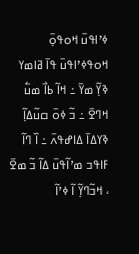ߦߴߊߟߎ߫ ߞߋߟߋ߲߫ ߞߋߟߦߴߊߟߎ߫ ߟߊ߫ ߥߊߘߌ ߢߌ߲߬ ߘߌ߫ ߸ ߞߊ߬ ߕߊ߯ ߘߎ߱ ߞߣߐ߫ ߸ ߏ߬ ߦߋ߫ ߛߎ߬ߡߊ߲߬ ߢߌߡߊ߫ ߡߊߝߟߍ߫ ߸ ߊ߰ ߣߊ߬ ߓߊߟߏ ߘߴߊ߬ߟߎ߫ ߡߊ߬ ߏ߬ ߘߐ߫ ، ߞߏ߬ߣߌ߲߬ ߊ߬ ߦߴߊ߬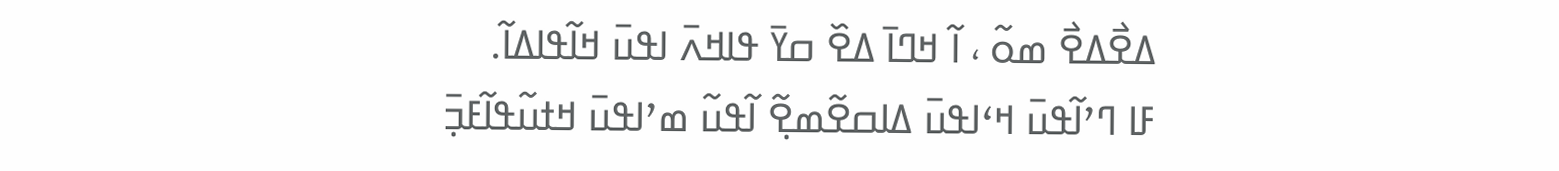ߡߐ߯ߡߐ߯ ߘߋ߬ ، ߊ߬ ߞߣߊ߫ ߡߐ߰ ߛߌ߫ ߟߊߞߍ߫ ߊߟߎ߫ ߞߊ߬ߟߊߡߊ߬.
ߓߊ ߣߴߊ߬ߟߎ߫ ߞߵߊߟߎ߫ ߡߊߛߐ߬ߘߐ߲߬ ߊ߬ߟߎ߬ ߘߴߊߟߎ߫ ߞߙߎ߬ߟߊ߬ߓߏ߲߫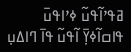ߥߟߴߊ߬ߟߎ߬ ߦߴߊߟߎ߫ ߟߊߛߊ߬ߦߌ߲߫ ߊ߬ߟߎ߬ ߟߊ߫ ߣߊߡߎ߲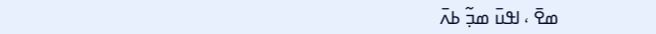ߘߐ߫ ، ߊߟߎ߫ ߘߏ߲߬ ߕߍ߫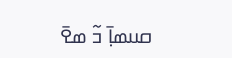ߛߎߘߊ߲߫ ߏ߬ ߘߐ߫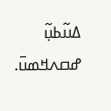ߡߎ߬ߕߎ߲߬ ߝߛߍߞߘߎ߫.